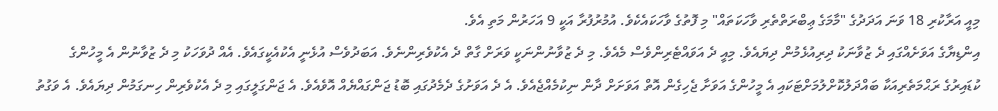މިއީ އަރާކުރި 18 ވަނަ އަދަދުގެ "މާމަގެ ޢިބްރަތްތެރި ވާހަކަތައް" މި ފޮތުގެ ވާހަކައެކެވެ. އުމުރުފުރާ އަކީ 9 އަހަރުން މަތި އެވެ.
އިންޑިޔާގެ އަވަށެއްގައި ދެ ޒުވާނަކު ދިރިއުޅެމުން ދިޔައެވެ. މިއީ ދެ އަވައްޓެރިންވެސް މެއެވެ. މި ދެ ޒުވާނުންނަކީ ވަރަށް ގާތް ދެ އެކުވެރިންނެވެ. އަބަދުވެސް އުޅެނީ އެކުއެކީގައެވެ. އެއް ދުވަހަކު މި ދެ ޒުވާނުން އެ މީހުންގެ ކުޑައިރުގެ ރަޙްމަތެރިއަކާ ބައްދަލުކޮށްލުމަށްޓަކައި އެ މީހުންގެ އަވަށާ ޖެހިގެން އޮތް އަވަށަށް ދާން ނިކުމެއްޖެއެވެ. އެ ދެ އަވަށުގެ ދެމެދުގައި ބޮޑު ޖަންގައްޔެއް އޮވެއެވެ. އެ ޖަންގަލީގައި މި ދެ އެކުވެރިން ހިނގަމުން ދިޔައެވެ. އެ ވަގުތު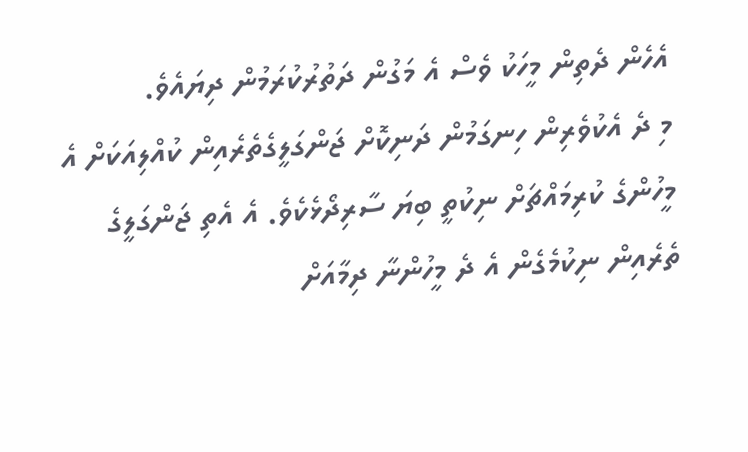އެހެން ދެތިން މީހަކު ވެސް އެ މަގުން ދަތުރުކުރަމުން ދިޔައެވެ.
މި ދެ އެކުވެރިން ހިނގަމުން ދަނިކޮށް ޖަންގަލީގެތެރެއިން ކުއްލިއަކަށް އެ މީހުންގެ ކުރިމައްޗަށް ނިކުތީ ބިޔަ ސާރިދޯޅެކެވެ. އެ އެތި ޖަންގަލީގެ ތެރެއިން ނިކުމެގެން އެ ދެ މީހުންނާ ދިމާއަށް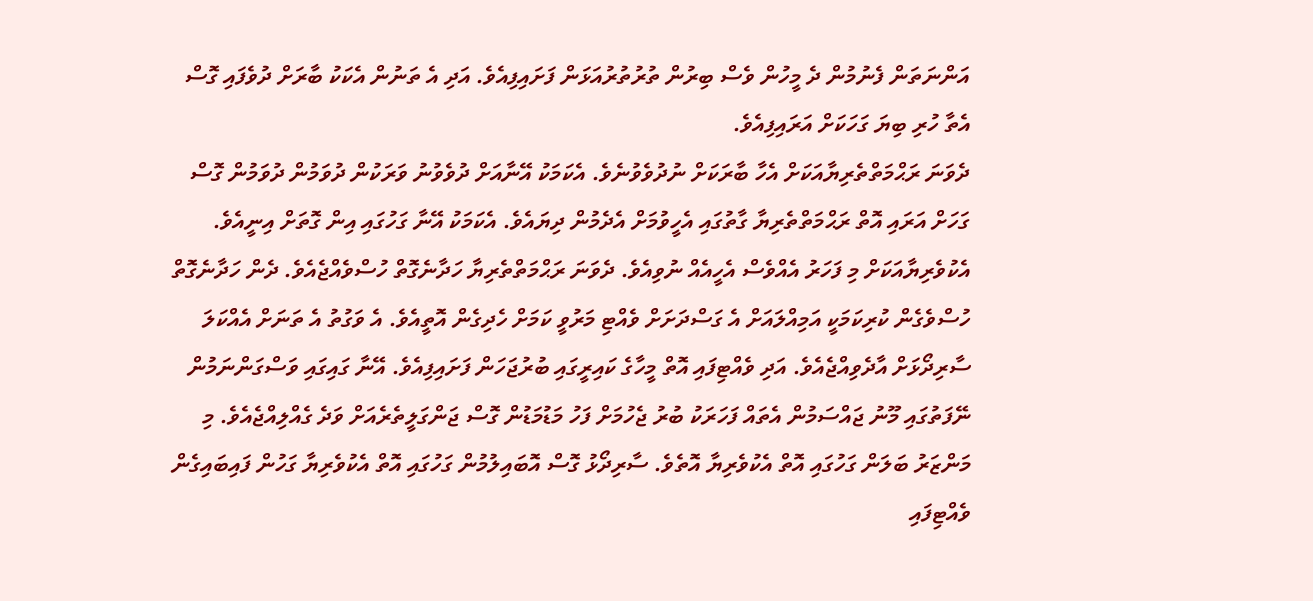އަންނަތަން ފެނުމުން ދެ މީހުން ވެސް ބިރުން ތުރުތުރުއަޅަން ފަށައިފިއެވެ. އަދި އެ ތަނުން އެކަކު ބާރަށް ދުވެފައި ގޮސް އެތާ ހުރި ބިޔަ ގަހަކަށް އަރައިފިއެވެ.
ދެވަނަ ރަޙްމަތްތެރިޔާއަކަށް އެހާ ބާރަކަށް ނުދުވެވުނެވެ. އެކަމަކު އޭނާއަށް ދުވެވުނު ވަރަކުން ދުވަމުން ދުވަމުން ގޮސް ގަހަށް އަރައި އޮތް ރަޙްމަތްތެރިޔާ ގާތުގައި އެހީވުމަށް އެދެމުން ދިޔައެވެ. އެކަމަކު އޭނާ ގަހުގައި އިން ގޮތަށް އިނީއެވެ. އެކުވެރިޔާއަކަށް މި ފަހަރު އެއްވެސް އެހީއެއް ނުވިއެވެ. ދެވަނަ ރަޙްމަތްތެރިޔާ ހަދާނެގޮތް ހުސްވެއްޖެއެވެ. ދެން ހަދާނެގޮތް ހުސްވެގެން ކުރިކަމަކީ އަމިއްލައަށް އެ ގަސްދަށަށް ވެއްޓި މަރުވީ ކަމަށް ހެދިގެން އޮތީއެވެ. އެ ވަގުތު އެ ތަނަށް އެއްކަލަ ސާރިދޯޅަށް އާދެވިއްޖެއެވެ. އަދި ވެއްޓިފައި އޮތް މީހާގެ ކައިރީގައި ބުރުޖަހަން ފަށައިފިއެވެ. އޭނާ ގައިގައި ވަސްގަންނަމުން ނޭފަތުގައި މޫނު ޖައްސަމުން އެތައް ފަހަރަކު ބުރު ޖެހުމަށް ފަހު މަޑުމަޑުން ގޮސް ޖަންގަލީތެރެއަށް ވަދެ ގެއްލިއްޖެއެވެ. މި މަންޒަރު ބަލަން ގަހުގައި އޮތް އެކުވެރިޔާ އޮތެވެ. ސާރިދޯޅު ގޮސް އޮބައިލުމުން ގަހުގައި އޮތް އެކުވެރިޔާ ގަހުން ފައިބައިގެން ވެއްޓިފައި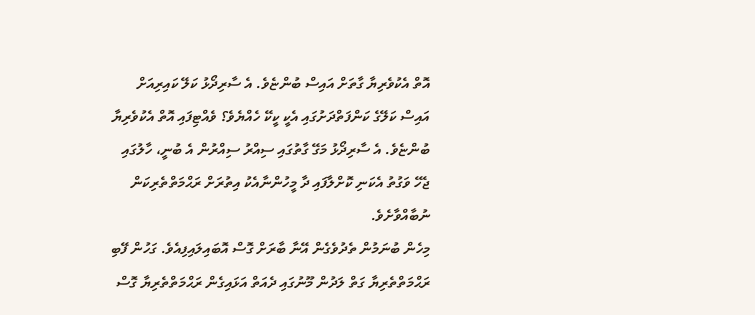އޮތް އެކުވެރިޔާ ގާތަށް އައިސް ބުންޏެވެ. އެ ސާރިދޯޅު ކަލޭ ކައިރިއަށް އައިސް ކަލޭގެ ކަންފަތްދަށުގައި އެކީ ކީކޭ ހެއްޔެވެ؟ ވެއްޓިފައި އޮތް އެކުވެރިޔާ ބުންޏެވެ. އެ ސާރިދޯޅު މަގޭ ގާތުގައި ސިއްރު ސިއްރުން އެ ބުނީ، ހާލުގައި ޖެހޭ ވަގުތު އެކަނި ކޮށްލާފައި ދާ މީހުންނާއެކު އިތުރަށް ރަޙްމަތްތެރިކަން ނުބާއްވާށެވެ.
މިހެން ބުނަމުން ތެދުވެގެން އޭނާ ބާރަށް ގޮސް އޮބައިލައިފިއެވެ. ގަހުން ފޭބި ރަޙްމަތްތެރިޔާ ގަތް ލަދުން މޫނުގައި ދެއަތް އަޅައިގެން ރަޙްމަތްތެރިޔާ ގޮސް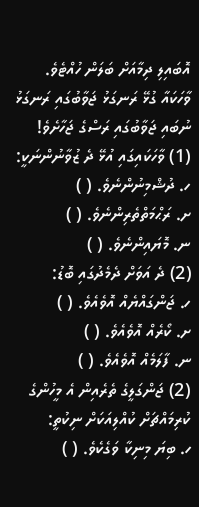އޮބައިލި ދިމާއަށް ބަލަން ހުއްޓެވެ.
ވާހަކައާ ގުޅޭ ރަނގަޅު ޖަވާބުގައި ރަނގަޅު ނުބައި ޖަވާބުގައި ރަސްގެ ޖަހާށެވެ!
(1) ވާހަކައިގައި އުޅޭ ދެ ޒުވާނުންނަކީ:
ހ. ދުޝްމިނުންނެވެ. ( )
ށ. ރަޙްމަތްތެރިންނެވެ. ( )
ނ. މޮޔައިންނެވެ. ( )
(2) ދެ އަވަށް ދެމެދުގައި ބޮޑު:
ހ. ޖަންގައްޔެއް އޮވެއެވެ. ( )
ށ. ކޯރެއް އޮވެއެވެ. ( )
ނ. ފާލަމެއް އޮވެއެވެ. ( )
(2) ޖަންގަލީގެ ތެރެއިން އެ މީހުންގެ ކުރިމައްޗަށް ކުއްލިއަކަށް ނިކުތީ:
ހ. ބިޔަ މިނިކާ ވަގެކެވެ. ( )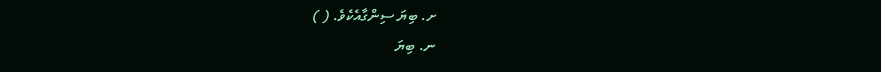ށ. ބިޔަ ސިންގާއެކެވެ. ( )
ނ. ބިޔަ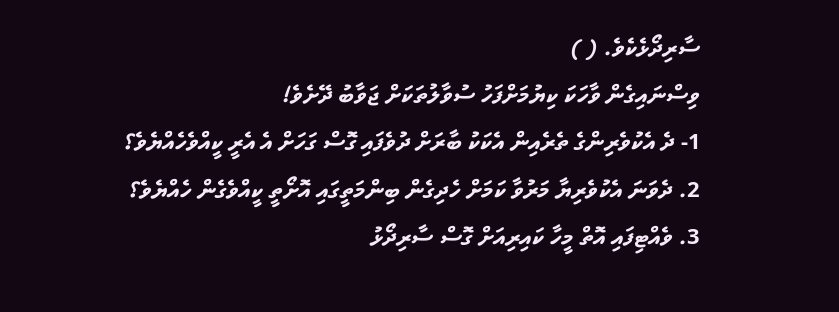ސާރިދޯޅެކެވެ. ( )
ވިސްނައިގެން ވާހަކަ ކިޔުމަށްފަހު ސުވާލުތަކަށް ޖަވާބު ދޭށެވެ!
1- ދެ އެކުވެރިންގެ ތެރެއިން އެކަކު ބާރަށް ދުވެފައި ގޮސް ގަހަށް އެ އެރީ ކީއްވެހެއްޔެވެ؟
2. ދެވަނަ އެކުވެރިޔާ މަރުވާ ކަމަށް ހެދިގެން ބިންމަތީގައި އޮށޯތީ ކީއްވެގެން ހެއްޔެވެ؟
3. ވެއްޓިފައި އޮތް މީހާ ކައިރިއަށް ގޮސް ސާރިދޯޅު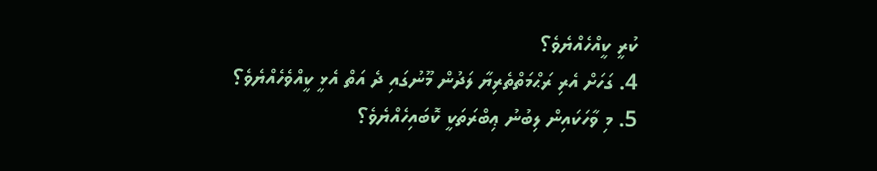ކުރީ ކީއްހެއްޔެވެ؟
4. ގަހަށް އެރި ރަޙްމަތްތެރިޔާ ލަދުން މޫނުގައި ދެ އަތް އެޅީ ކީއްވެހެއްޔެވެ؟
5. މި ވާހަކައިން ލިބުނު ޢިބްރަތަކީ ކޮބައިހެއްޔެވެ؟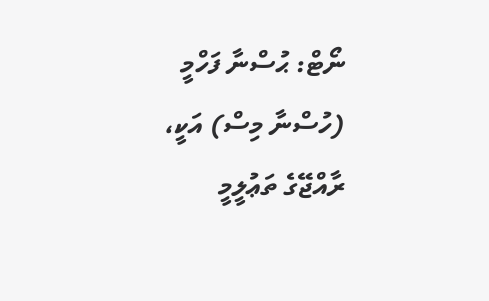ނޯޓް: ޙުސްނާ ފަހްމީ (ހުސްނާ މިސް) އަކީ، ރާއްޖޭގެ ތަޢުލީމީ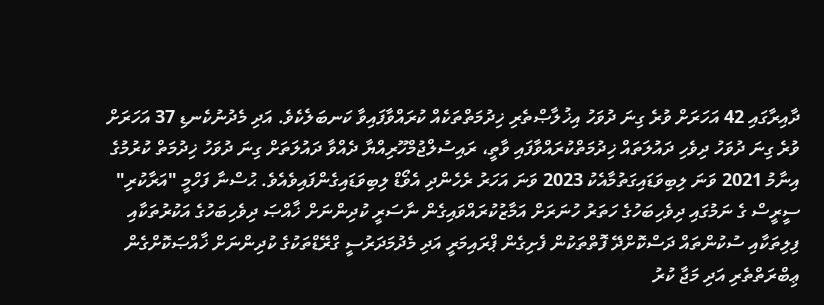ދާއިރާގައި 42 އަހަރަށް ވުރެ ގިނަ ދުވަހު އިޚުލާޞްތެރި ޚިދުމަތްތަކެއް ކުރައްވާފައިވާ ކަނބަލެކެވެ. އަދި މެދުނުކެނޑި 37 އަހަރަށް ވުރެ ގިނަ ދުވަހު ދިވެހި ދައުލަތައް ޚިދުމަތްކުރައްވާފައި ވާތީ، ރައިސުލްޖުމްހޫރިއްޔާ ދެއްވާ ދައުލަތަށް ގިނަ ދުވަހު ޚިދުމަތް ކުރުމުގެ އިނާމު 2021 ވަނަ ލިބިވަޑައިގަތުމާއެކު 2023 ވަނަ އަހަރު ރެހެންދި އެވޯޑް ލިބިވަޑައިގެންފައިވެއެވެ. ޙުސްނާ ފަހްމީ "އަރާކުރި" ސީރީސް ގެ ނަމުގައި ދިވެހިބަހުގެ ހަތަރު ހުނަރަށް އަމާޒުކުރައްވައިގެން ނާސަރީ ކުދިންނަށް ޚާއްޞަ ދިވެހިބަހުގެ އަކުރުތަކާއި ފިލިތަކާއި ސުކުންތައް ދަސްކޮށްދޭ ފޮތްތަކުން ފެށިގެން ޕްރައިމަރީ އަދި މެދުމަދަރުސީ ގްރޭޑްތަކުގެ ކުދިންނަށް ޚާއްޞަކޮށްގެން ޢިބްރަތްތެރި އަދި މަޖާ ކުރު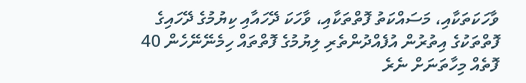ވާހަކަތަކާއި، މަސައްކަތު ފޮތްތަކާއި، ވާހަކަ ދޭހައާއި ކިޔުމުގެ ދޭހައިގެ ފޮތްތަކުގެ އިތުރުން އުފެއްދުންތެރި ލިޔުމުގެ ފޮތްތައް ހިމެނޭނޭހެން 40 ފޮތެއް މިހާތަނަށް ނެރެ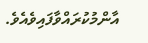އާންމުކުރައްވާފައިވެއެވެ.